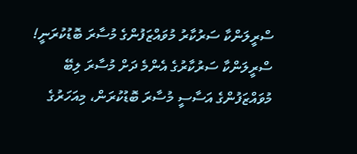ސްރީލަންކާ ސަރުކާރު މުވައްޒަފުންގެ މުސާރަ ބޮޑުކުރަނީ!
ސްރީލަންކާ ސަރުކާރުގެ އެންމެ ދަށް މުސާރަ ލިބޭ މުވައްޒަފުންގެ އަސާސީ މުސާރަ ބޮޑުކުރަން، މިއަހަރުގެ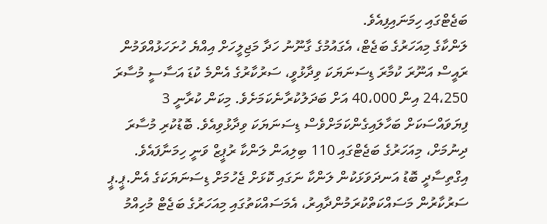ބަޖެޓްގައި ހިމަނައިފިއެވެ.
ލަންކާގެ މިއަހަރުގެ ބަޖެޓް، އެގައުމުގެ ގާނޫނު ހަދާ މަޖިލީހަށް އިއްޔެ ހުށަހަޅުއްވަމުން ރައީސް އަނޫރަ ކުމާރަ ޑިސަނަޔަކަ ވިދާޅުވީ، ސަރުކާރުގެ އެންމެ ކުޑަ އަސާސީ މުސާރަ 24،250 އިން 40،000 އަށް ބަދަލުކުރާނެކަމަށެވެ. މިކަން ކުރާނީ 3 ފިޔަވައްސަކަށް ބަހާލައިގެންކަމަށްވެސް ޑިސަނަޔަކަ ވިދާޅުވިއެވެ. ބޮޑުކުރި މުސާރަ ދިނުމަށް، މިއަހަރުގެ ބަޖެޓްގައި 110 ބިލިއަން ލަންކާ ރުޕީޒް ވަނީ ހިމަނާފައެވެ.
އިގްތިސާދީ ބޮޑު އަނދަވަޅަކުން ލަންކާ ނަގައި ކޮޅަށް ޖެހުމަށް ޑިސަނަޔަކަގެ އެން.ޕީ.ޕީ ސަރުކާރުން މަސައްކަތްކުރަމުންދާއިރު، އެމަސައްކަތުގައި މިއަހަރުގެ ބަޖެޓް މުހިއްމު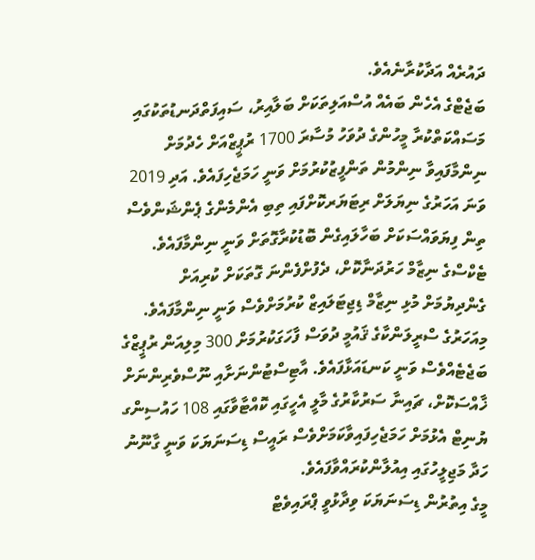ދައުރެއް އަދާކުރާނެއެވެ.
ބަޖެޓްގެ އެހެން ބައެއް އުސްއަލިތަކަށް ބަލާއިރު، ސައިފަތްދަނޑުތަކުގައި މަސައްކަތްކުރާ މީހުންގެ ދުވަހު މުސާރަ 1700 ރުޕީޒްއަށް ހެދުމަށް ނިންމާފައިވާ ނިންމުން ތަންފީޒުކުރުމަށް ވަނީ ހަމަޖެހިފައެވެ. އަދި 2019 ވަނަ އަހަރުގެ ނިޔަލަށް ރިޓަޔަރކޮށްފައި ތިބި އެންމެންގެ ޕެންޝަންވެސް ތިން ފިޔަވައްސަކަށް ބަހާލައިގެން ބޮޑުކުރާގޮތަށް ވަނީ ނިންމާފައެވެ. ޓެކްސްގެ ނިޒާމް ހަރުދަނާކޮށް، ދެފުށްފެންނަ ގޮތަކަށް ކުރިއަށް ގެންދިޔުމަށް މުޅި ނިޒާމް ޑިޖިޓަލައިޒް ކުރުމަށްވެސް ވަނީ ނިންމާފައެވެ.
މިއަހަރުގެ ސްރީލަންކާގެ ޤައުމީ ދުވަސް ފާހަގަކުރުމަށް 300 މިލިއަން ރުޕީޒްގެ ބަޖެޓެއްވެސް ވަނީ ކަނޑައަޅާފައެވެ. އާޓިސްޓުންނަށާއި ނޫސްވެރިންނަށް ޚާއްސަކޮށް، ޗައިނާ ސަރުކާރުގެ މާލީ އެހީގައި ކޮއްޓާވާގައި 108 ހައުސިންގ ޔުނިޓް އެޅުމަށް ހަމަޖެހިފައިވާކަމަށްވެސް ރައީސް ޑިސަނަޔަކަ ވަނީ ގާނޫނު ހަދާ މަޖިލީހުގައި އިއުލާންކުރައްވާފައެވެ.
މީގެ އިތުރުން ޑިސަނަޔަކަ ވިދާޅުވީ ޕްރައިވެޓް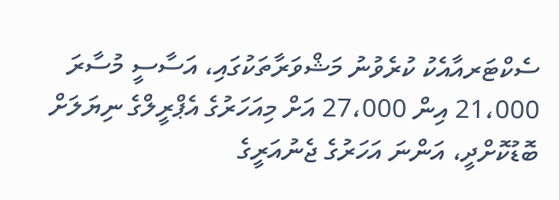ސެކްޓަރއާއެކު ކުރެވުނު މަޝްވަރާތަކުގައި، އަސާސީ މުސާރަ 21،000 އިން 27،000 އަށް މިއަހަރުގެ އެޕްރީލްގެ ނިޔަލަށް ބޮޑުކޮށްދީ، އަންނަ އަހަރުގެ ޖެނުއަރީގެ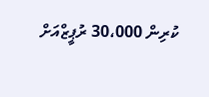ކުރިން 30،000 ރުޕީޒްއަށް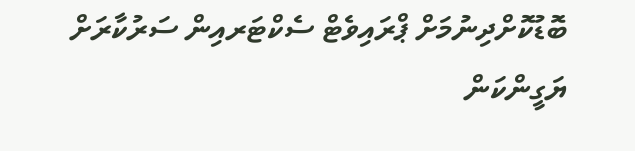ބޮޑުކޮށްދިނުމަށް ޕްރައިވެޓް ސެކްޓަރއިން ސަރުކާރަށް ޔަގީންކަން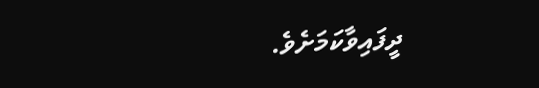ދީފައިވާކަމަށެވެ.